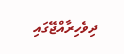ދިވެހިރާއްޖޭގައި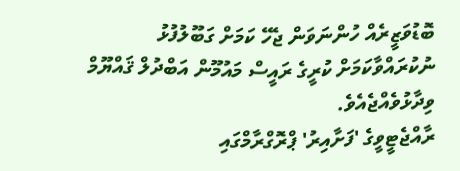ބޮޑުވަޒީރެއް ހުންނަވަން ޖެހޭ ކަމަށް ގަބޫލުފުޅު ނުކުރައްވާކަމަށް ކުރީގެ ރައީސް މައުމޫން އަބްދުލް ޤައްޔޫމް ވިދާޅުވެއްޖެއެވެ.
ރާއްޖެޓީވީގެ 'ފަށާއިރު' ޕްރޮގްރާމްގައި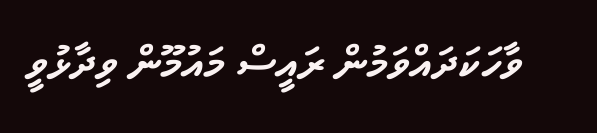ވާހަކަދައްވަމުން ރައީސް މައުމޫން ވިދާޅުވީ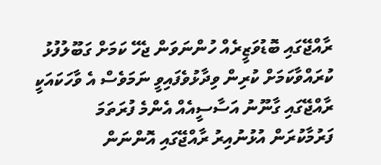ރާއްޖޭގައި ބޮޑުވަޒީރެއް ހުންނަވަން ޖެހޭ ކަމަށް ގަބޫލުފުޅު ކުރައްވާކަމަށް ކުރިން ވިދާޅުވެފައިވީ ނަމަވެސް އެ ވާހަކައަކީ ރާއްޖޭގައި ގާނޫނު އަސާސީއެއް އެންމެ ފުރަތަމަ ފަރުމާކުރަން އުޅުނުއިރު ރާއްޖޭގައި އޮންނަން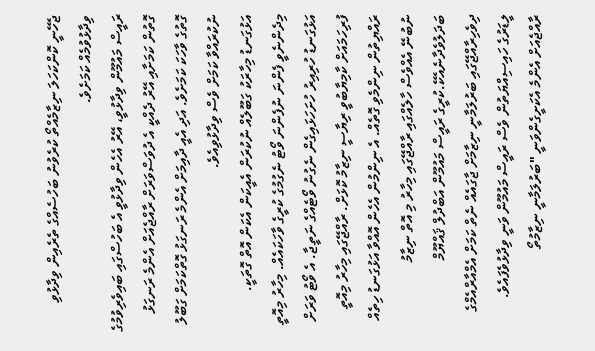ޖެހޭނީ ކޮންކަހަލަ ނިޒާމެއްތޯ ކުރެވުނު ބަހުސެއްގެ ތެރެއިން ވިދާޅުވި ވިދާޅުވުމެއް ކަމަށެވެ.
ރައީސް މައުމޫން ވިދާޅުވީ، އޭރު އެހެން ވިދާޅުވީ އެ ބަހުސްގައި ބައިވެރިވުމުގެ ގޮތުން ކަމަށާއި އޭރު ދެއްކީ އެ ދުވަސްވަރަށް ރާއްޖެއަށް އެންމެ ރަނގަޅު ގޮތުގެ ވާހަކަ ކަމަށެވެ. އަދި އެއީ ދާއިމަށް އެންމެ ރަނގަޅު ގޮތްކަމަށް ގަބޫލު ނުކުރައްވާ ކަމަށް ވެސް ވިދާޅުވިއެވެ.
އަޅުގަނޑު މިހާރަކު ގަބޫލެއް ނުކުރަން އެއީކަން އެކަން އޮތް ގޮތަކީ. މިދެންނެވީ ފެންނަ ނުފެންނަ ވޯޓު ނެގުމުގެ ކުރީގެ ވާހަކައެއް. މިހާރު މިއޮތީ އަޅުގަނޑު ހުރިއިރު ހުށަހަޅައިގެން ނެގުނު ވޯޓެއްގެ ނަތީޖާ. އެ ވޯޓު ވަރަށް ފުރިހަމައަށް ކާމިޔާބުވީ ރިޔާސީ ނިޒާމު ކޮޅަށް. ރާއްޖޭގައި މިހާރު މިއޮތީ ރައްޔިތުން ނިންމެވި ގޮތެއް. އެ ނިންމުން އެހެން އޮއްވާ އަޅުގަނޑު ހިތެއް ނުބުނޭ އެއްވެސް ހާލެއްގައި ރާއްޖޭގައި މިހާރު މި އޮތް ނިޒާމު ބަދަލުވެދާނެއެކޭ.ކުރީގެ ރައީސް މައުމޫން އަބްދުލް ޤައްޔޫމް
ދިވެހިރާއްޖޭގައި ބަރުލަމާނީ ނިޒާމަށް ޖާގައެއް ނެތް ކަމަށް އެމްއާރްއެމްގެ ލީޑަރުގެ ހައިސިއްޔަތުން ވެސް ރައީސް މައުމޫން ވަނީ ވިދާޅުވެފައެވެ. ރާއްޖެއަށް އެންމެ އެކަށީގެންވަނީ "ބަރުލަމާނީ ނިޒާމުތޯ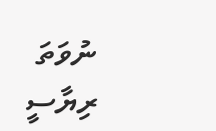ނުވަތަ ރިޔާސީ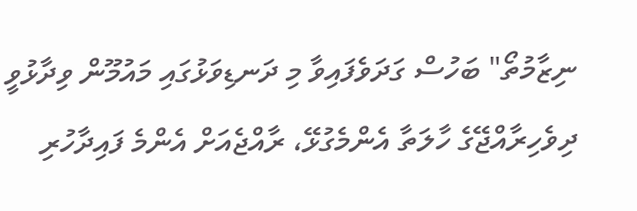ނިޒާމުތޯ" ބަހުސް ގަދަވެފައިވާ މި ދަނޑިވަޅުގައި މައުމޫން ވިދާޅުވީ ދިވެހިރާއްޖޭގެ ހާލަތާ އެންމެގުޅޭ، ރާއްޖެއަށް އެންމެ ފައިދާހުރި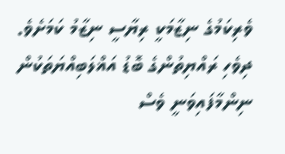ވެރިކަމުގެ ނިޒާމަކީ ރިޔާސީ ނިޒާމު ކަމަށެވެ.
ދިވެހި ރައްޔިތުންގެ ބޮޑު އަޣްލަބިއްޔަތަކުން ނިންމާފައިވަނީ ވެސް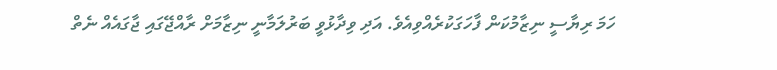ހަމަ ރިޔާސީ ނިޒާމުކަން ފާހަގަކުރެއްވިއެވެ. އަދި ވިދާޅުވީ ބަރުލަމާނީ ނިޒާމަށް ރާއްޖޭގައި ޖާގައެއް ނެތް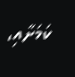ކަމަށާއި،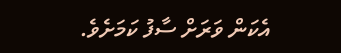އެކަން ވަރަށް ސާފު ކަމަށެވެ.